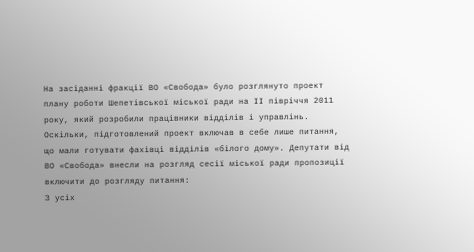На засіданні фракції ВО «Свобода» було розглянуто проект плану роботи Шепетівської міської ради на ІІ півріччя 2011 року, який розробили працівники відділів і управлінь. Оскільки, підготовлений проект включав в себе лише питання, що мали готувати фахівці відділів «білого дому». Депутати від ВО «Свобода» внесли на розгляд сесії міської ради пропозиції включити до розгляду питання:
З усіх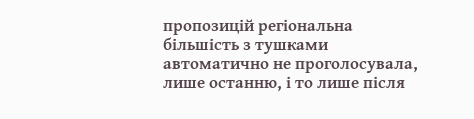пропозицій регіональна більшість з тушками автоматично не проголосувала, лише останню, і то лише після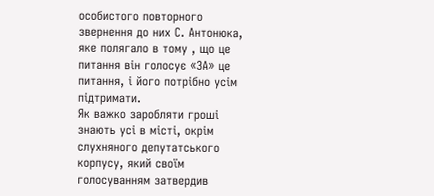особистого повторного звернення до них С. Антонюка, яке полягало в тому , що це питання він голосує «ЗА» це питання, і його потрібно усім підтримати.
Як важко заробляти гроші знають усі в місті, окрім слухняного депутатського корпусу, який своїм голосуванням затвердив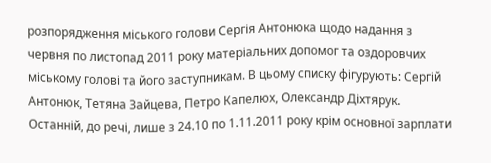розпорядження міського голови Сергія Антонюка щодо надання з червня по листопад 2011 року матеріальних допомог та оздоровчих міському голові та його заступникам. В цьому списку фігурують: Сергій Антонюк, Тетяна Зайцева, Петро Капелюх, Олександр Діхтярук. Останній, до речі, лише з 24.10 по 1.11.2011 року крім основної зарплати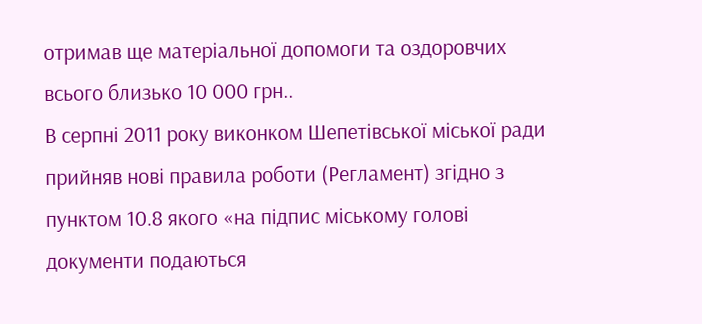отримав ще матеріальної допомоги та оздоровчих всього близько 10 000 грн..
В серпні 2011 року виконком Шепетівської міської ради прийняв нові правила роботи (Регламент) згідно з пунктом 10.8 якого «на підпис міському голові документи подаються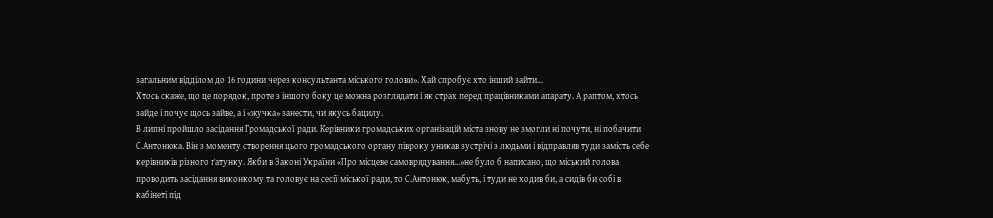загальним відділом до 16 години через консультанта міського голови». Хай спробує хто інший зайти…
Хтось скаже, що це порядок, проте з іншого боку це можна розглядати і як страх перед працівниками апарату. А раптом, хтось зайде і почує щось зайве, а і «жучка» занести, чи якусь бацилу.
В липні пройшло засідання Громадської ради. Керівники громадських організацій міста знову не змогли ні почути, ні побачити С.Антонюка. Він з моменту створення цього громадського органу півроку уникав зустрічі з людьми і відправляв туди замість себе керівників різного ґатунку. Якби в Законі України «Про місцеве самоврядування…»не було б написано, що міський голова проводить засідання виконкому та головує на сесії міської ради, то С.Антонюк, мабуть, і туди не ходив би, а сидів би собі в кабінеті під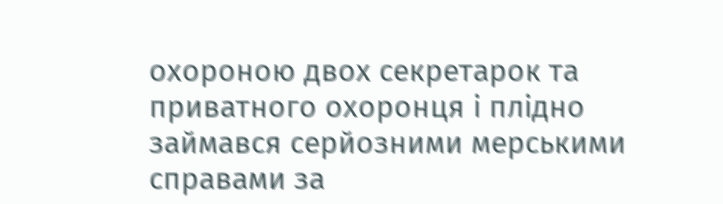охороною двох секретарок та приватного охоронця і плідно займався серйозними мерськими справами за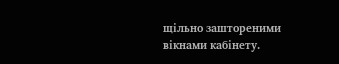щільно заштореними вікнами кабінету.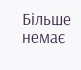Більше немає